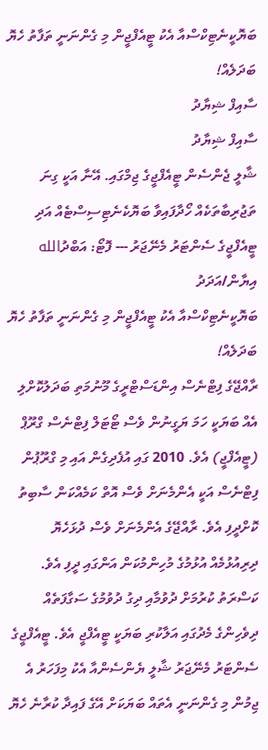ބަޔޮކީނެޓިކްސްއާ އެކު ޓީއެފްޖީން މި ގެންނަނީ ތަފާތު ހެޔޮ ބަދަލެއް!
ސާއިފް ޝިޔާދު
ސާއިފް ޝިޔާދު
ޝާލީ ޖެންސެން ޓީއެފްޖީގެ ޖިމްގައި. އޭނާ އަކީ ގިނަ ތަޖުރިބާތަކެއް ހޯދާފައިވާ ބަޔޮކެނެޓިސިސްޓެއް އަދި ޓީއެފްޖީގެ ސެންޓަރު މެނޭޖަރު --- ފޮޓޯ: އަބްދުالله އިޔާން/އަދަދު
ބަޔޮކީނެޓިކްސްއާ އެކު ޓީއެފްޖީން މި ގެންނަނީ ތަފާތު ހެޔޮ ބަދަލެއް!
ރާއްޖޭގެ ފިޓްނެސް އިންޑަސްޓްރީގެ މޫނުމަތި ބަދަލުކޮށްލި އެއް ބަޔަކީ ހަމަ ޔަގީނުން ވެސް ޓޯޓަލް ފިޓްނެސް ގްރޫޕް (ޓީއެފްޖީ) އެވެ. 2010 ގައި އުފެދިގެން އައި މި ގްރޫޕުން ފިޓްނެސް އަކީ އެންމެނަށް ވެސް އޮތް ކަމެއްކަން ސާބިތު ކޮށްދީފި އެވެ. ރާއްޖޭގެ އެންމެނަށް ވެސް ދުޅަހެޔޮ ދިރިއުޅުމެއް އުޅުމުގެ މުހިންމުކަން އަންގައި ދީފި އެވެ.
ކަސްރަތު ކުރުމަށް ދުވުމާއި ދިގު ދުވުމުގެ ސަގާފަތެއް ދިވެހިންގެ މެދުގައި އަލާކުރި ބަޔަކީ ޓީއެފްޖީ އެވެ. ޓީއެފްޖީގެ ސެންޓަރު މެނޭޖަރު ޝާލީ ޔެންސެންއާ އެކު މިފަހަރު އެ ޖިމުން މި ގެންނަނީ އެތައް ބަޔަކަށް އޭގެ ފައިދާ ކުރާނެ ހެޔޮ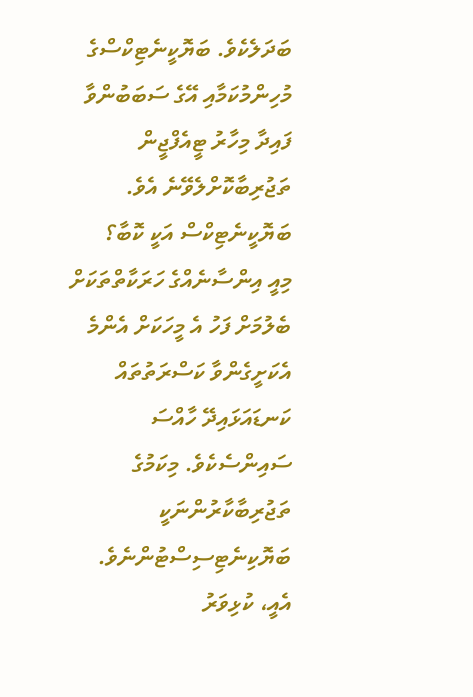ބަދަލެކެވެ. ބަޔޮކީނެޓިކްސްގެ މުހިންމުކަމާއި އޭގެ ސަބަބުންވާ ފައިދާ މިހާރު ޓީއެފްޖީން ތަޖުރިބާކޮށްލެވޭނެ އެވެ.
ބަޔޮކީނެޓިކްސް އަކީ ކޮބާ؟
މިއީ އިންސާނެއްގެ ހަރަކާތްތަކަށް ބެލުމަށް ފަހު އެ މީހަކަށް އެންމެ އެކަށީގެންވާ ކަސްރަތުތައް ކަނޑައަޅައިދޭ ހާއްސަ ސައިންސެކެވެ. މިކަމުގެ ތަޖުރިބާކާރުންނަކީ ބަޔޮކިނެޓިސިސްޓުންނެވެ. އެއީ، ކުޅިވަރު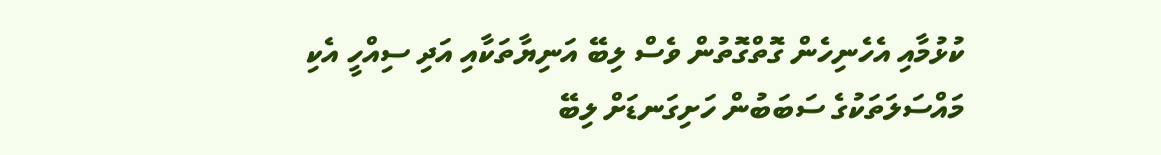ކުޅުމާއި އެހެނިހެން ގޮތްގޮތުން ވެސް ލިބޭ އަނިޔާތަކާއި އަދި ސިއްހީ އެކި މައްސަލަތަކުގެ ސަބަބުން ހަށިގަނޑަށް ލިބޭ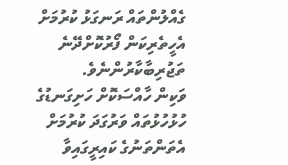ގެއްލުންތައް ރަނގަޅު ކުރުމަށް އެހީތެރިކަން ފޯރުކޮށްދޭނެ ތަޖުރިބާކާރުންނެވެ.
ވަކިން ހާއްސަކޮށް ހަށިގަނޑުގެ ހުޅުހުޅުތައް ވަރުގަދަ ކުރުމަށް އެތަންތަނުގެ ކައިރީގައިވާ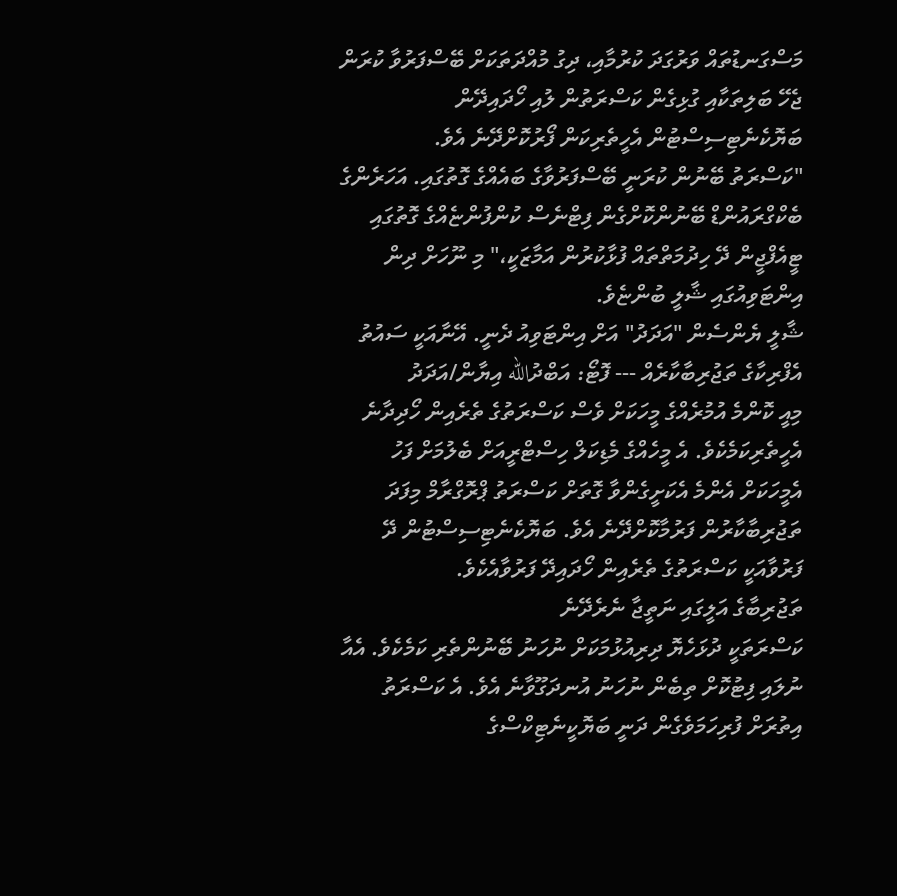މަސްގަނޑުތައް ވަރުގަދަ ކުރުމާއި، ދިގު މުއްދަތަކަށް ބޭސްފަރުވާ ކުރަން ޖެހޭ ބަލިތަކާއި ގުޅިގެން ކަސްރަތުން ލުއި ހޯދައިދޭން ބަޔޮކެނެޓިސިސްޓުން އެހީތެރިކަން ފޯރުކޮށްދޭނެ އެވެ.
"ކަސްރަތު ބޭނުން ކުރަނީ ބޭސްފަރުވާގެ ބައެއްގެ ގޮތުގައި. އަހަރެންގެ ބެކްގްރައުންޑް ބޭނުންކޮށްގެން ފިޓްނެސް ކުންފުންޏެއްގެ ގޮތުގައި ޓީއެފްޖީން ދޭ ހިދުމަތްތައް ފުޅާކުރުން އަމާޒަކީ،" މި ނޫހަށް ދިން އިންޓަވިއުގައި ޝާލީ ބުންޏެވެ.
ޝާލީ ޔެންސެން "އަދަދު" އަށް އިންޓަވިއު ދެނީ. އޭނާއަކީ ސައުތު އެފްރިކާގެ ތަޖުރިބާކާރެއް --- ފޮޓޯ: އަބްދުالله އިޔާން/އަދަދު
މިއީ ކޮންމެ އުމުރެއްގެ މީހަކަށް ވެސް ކަސްރަތުގެ ތެރެއިން ހޯދިދާނެ އެހީތެރިކަމެކެވެ. އެ މީހެއްގެ މެޑިކަލް ހިސްޓްރީއަށް ބެލުމަށް ފަހު އެމީހަކަށް އެންމެ އެކަށީގެންވާ ގޮތަށް ކަސްރަތު ޕްރޮގްރާމް މިފަދަ ތަޖުރިބާކާރުން ފަރުމާކޮށްދޭނެ އެވެ. ބަޔޮކެނެޓިސިސްޓުން ދޭ ފަރުވާއަކީ ކަސްރަތުގެ ތެރެއިން ހޯދައިދޭ ފަރުވާއެކެވެ.
ތަޖުރިބާގެ އަލީގައި ނަތީޖާ ނެރެދޭނެ
ކަސްރަތަކީ ދުޅަހެޔޮ ދިރިއުޅުމަކަށް ނުހަނު ބޭނުންތެރި ކަމެކެވެ. އެއާ ނުލައި ފިޓުކޮށް ތިބެން ނުހަނު އުނދަގޫވާނެ އެވެ. އެ ކަސްރަތު އިތުރަށް ފުރިހަމަވެގެން ދަނީ ބަޔޮކީނެޓިކްސްގެ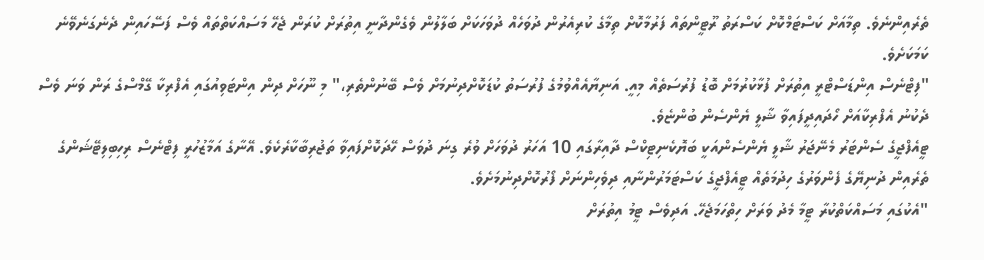ތެރެއިންނެވެ. ތިމާއަށް ކަސްޓަމްކޮށް ކަސްރަތު ރޫޓީންތައް ފަރުމާކޮށް ތިމާގެ ކުރިއެރުން ދުވަހެއް ދުވަހަކަށް ބަލާލުން ވެގެންދާނީ އިތުރަށް ކުރަން ޖެހޭ މަސައްކަތްތައް ވެސް ފަސޭހައިން ދެނެގަނެވޭނެ ކަމަކަށެވެ.
"ފިޓްނެސް އިންޑަސްޓްރީ އިތުރަށް ފުޅާކުރުމަށް ބޮޑު ފުރުސަތެއް މިއީ. އަނިޔާއެއްވުމުގެ ފުރުސަތު ކުޑަކޮށްދިނުމަށް ވެސް ބޭނުންތެރި،" މި ނޫހަށް ދިން އިންޓަވިއުގައި އެފްރިކާ ގޭމްސްގެ ރަން ވަނަ ވެސް ދެކުނު އެފްރިކާއަށް ހޯދައިދީފައިވާ ޝާލީ ޔެންސެން ބުންޏެވެ.
ޓީއެފްޖީގެ ސެންޓަރު މެނޭޖަރު ޝާލީ ޔެންސެންއަކީ ބަޔޮކެނިޓިކްސް ދާއިރާގައި 10 އަހަރު ދުވަހަށް ވުރެ ގިނަ ދުވަސް ހޭދަކޮށްފައިވާ ތަޖުރިބާކާރެކެވެ. އޭނާގެ އަމާޒުހުރީ ފިޓްނެސް ރިހިބިލިޓޭޝަންގެ ތެރެއިން ދުނިޔޭގެ ފެންވަރުގެ ހިދުމަތެއް ޓީއެފްޖީގެ ކަސްޓަމަރުންނާއި ދިވެހިންނަށް ފޯރުކޮށްދިނުމަށެވެ.
"އެކުގައި މަސައްކަތްކުރާ ޓީމާ މެދު ވަރަށް ހިތްހަމަޖެހޭ. އަދިވެސް ޓީމު އިތުރަށް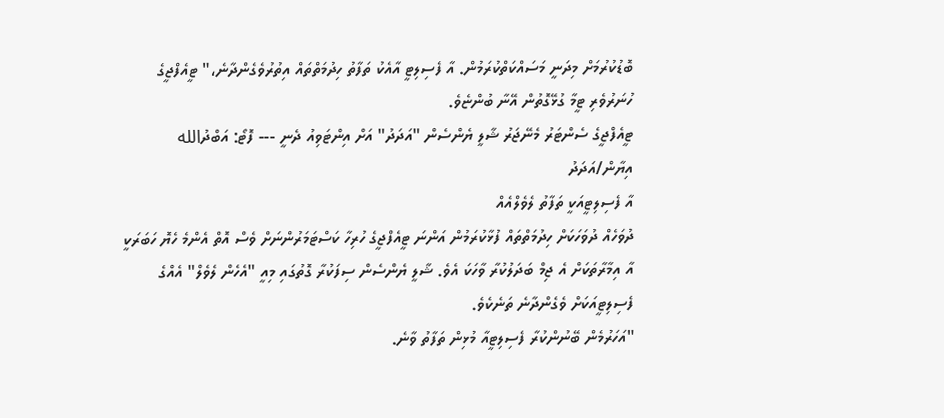ބޮޑުކުރުމަށް މިދަނީ މަސައްކަތްކުރަމުން. އާ ފެސިލިޓީ އާއެކު ތަފާތު ހިދުމަތްތައް އިތުރުވެގެންދާނެ،" ޓީއެފްޖީގެ ހުނަރުވެރި ޓީމާ ގުޅޭގޮތުން އޭނާ ބުންޏެވެ.
ޓީއެފްޖީގެ ސެންޓަރު މެނޭޖަރު ޝާލީ ޔެންސެން "އަދަދު" އަށް އިންޓަވިއު ދެނީ --- ފޮޓޯ: އަބްދުالله އިޔާން/އަދަދު
އާ ފެސިލިޓީއަކީ ތަފާތު ލެވެލްއެއް
ދުވަހެއް ދުވަހަކަށް ހިދުމަތްތައް ފުޅާކުރަމުން އަންނަ ޓީއެފްޖީގެ ހުރިހާ ކަސްޓަމަރުންނަށް ވެސް އޮތް އެންމެ ހެޔޮ ހަބަރަކީ އާ އިމާރާތަކަށް އެ ޖިމް ބަދަލުކުރާ ވާހަކަ އެވެ. ޝާލީ ޔެންސެން ސިފަކުރާ ގޮތުގައި މިއީ "އެހެން ލެވެލް" އެއްގެ ފެސިލިޓީއަކަށް ވެގެންދާނެ ތަނެކެވެ.
"އަހަރުމެން ބޭނުންކުރާ ފެސިލިޓީއާ މުޅިން ތަފާތު ވާނެ.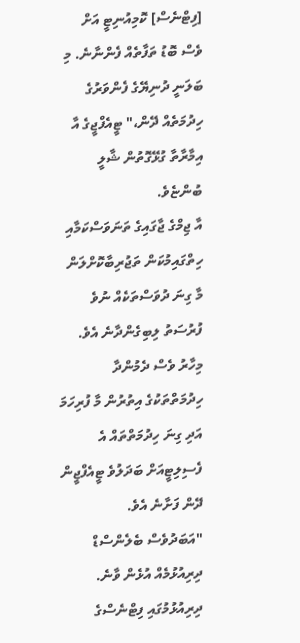[ފިޓްނެސް] ކޮމިއުނިޓީ އަށް ވެސް ބޮޑު ތަފާތެއް ފެންނާނެ. މި ބަލަނީ ދުނިޔޭގެ ފެންވަރުގެ ހިދުމަތެއް ދޭން،" ޓީއެފްޖީގެ އާ އިމާރާތާ ގުޅޭގޮތުން ޝާލީ ބުންޏެވެ.
އާ ޖިމްގެ ޖާގައިގެ ތަނަވަސްކަމާއި ހިތްގައިމުކަން ތަޖުރިބާކޮށްލަން މާ ގިނަ ދުވަސްތަކެއް ނުވެ ފުރުސަތު ލިބިގެންދާނެ އެވެ. މިހާރު ވެސް ދެމުންދާ ހިދުމަތްތަކުގެ އިތުރުން މާ ފުރިހަމަ އަދި ގިނަ ހިދުމަތްތައް އެ ފެސިލިޓީއަށް ބަދަލުވެ ޓީއެފްޖީން ދޭން ފަށާނެ އެވެ.
"އަބަދުވެސް ބެލެންސްޑް ދިރިއުޅުމެއް އުޅެން ވާނެ. ދިރިއުޅުމުގައި ފިޓްނެސްގެ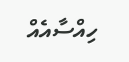ހިއްސާއެއް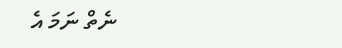ނެތް ނަމަ އެ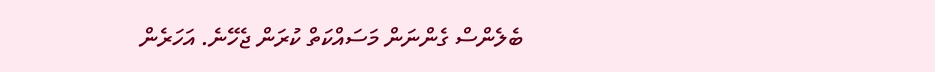ބެލެންސް ގެންނަން މަސައްކަތް ކުރަން ޖެހޭނެ. އަހަރެން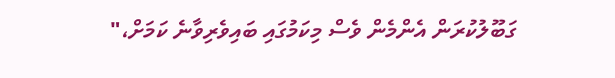ގަބޫލުކުރަން އެންމެން ވެސް މިކަމުގައި ބައިވެރިވާނެ ކަމަށް،"